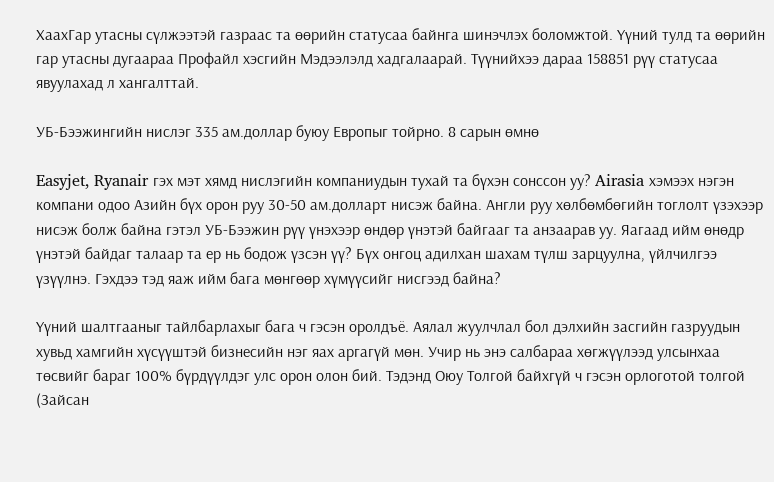ХаахГар утасны сүлжээтэй газраас та өөрийн статусаа байнга шинэчлэх боломжтой. Үүний тулд та өөрийн гар утасны дугаараа Профайл хэсгийн Мэдээлэлд хадгалаарай. Түүнийхээ дараа 158851 рүү статусаа явуулахад л хангалттай.

УБ-Бээжингийн нислэг 335 ам.доллар буюу Европыг тойрно. 8 сарын өмнө

Easyjet, Ryanair гэх мэт хямд нислэгийн компаниудын тухай та бүхэн сонссон уу? Airasia хэмээх нэгэн компани одоо Азийн бүх орон руу 30-50 ам.долларт нисэж байна. Англи руу хөлбөмбөгийн тоглолт үзэхээр нисэж болж байна гэтэл УБ-Бээжин рүү үнэхээр өндөр үнэтэй байгааг та анзаарав уу. Яагаад ийм өнөдр үнэтэй байдаг талаар та ер нь бодож үзсэн үү? Бүх онгоц адилхан шахам түлш зарцуулна, үйлчилгээ үзүүлнэ. Гэхдээ тэд яаж ийм бага мөнгөөр хүмүүсийг нисгээд байна?

Үүний шалтгааныг тайлбарлахыг бага ч гэсэн оролдъё. Аялал жуулчлал бол дэлхийн засгийн газруудын хувьд хамгийн хүсүүштэй бизнесийн нэг яах аргагүй мөн. Учир нь энэ салбараа хөгжүүлээд улсынхаа төсвийг бараг 100% бүрдүүлдэг улс орон олон бий. Тэдэнд Оюу Толгой байхгүй ч гэсэн орлоготой толгой (Зайсан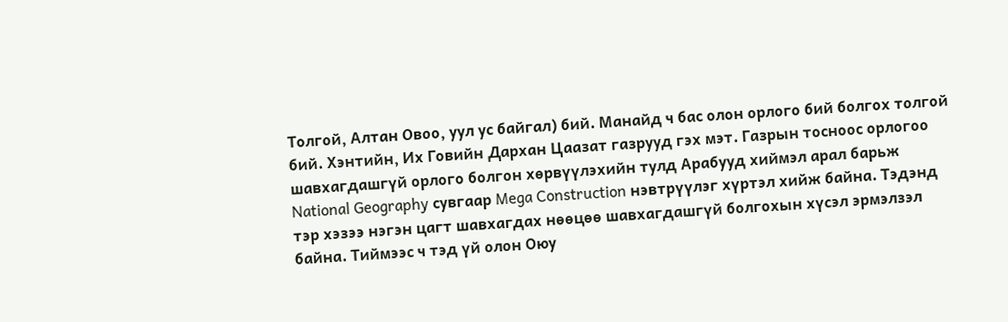Толгой, Алтан Овоо, уул ус байгал) бий. Манайд ч бас олон орлого бий болгох толгой бий. Хэнтийн, Их Говийн Дархан Цаазат газрууд гэх мэт. Газрын тосноос орлогоо шавхагдашгүй орлого болгон хөрвүүлэхийн тулд Арабууд хиймэл арал барьж National Geography сувгаар Mega Construction нэвтрүүлэг хүртэл хийж байна. Тэдэнд тэр хэзээ нэгэн цагт шавхагдах нөөцөө шавхагдашгүй болгохын хүсэл эрмэлзэл байна. Тиймээс ч тэд үй олон Оюу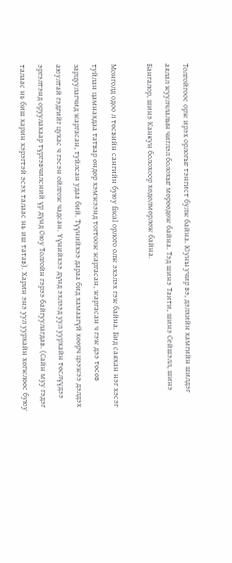Толгойгоос орж ирэх орлогыг тэнгист булж байна. Юуны учир вэ, дэлхийн хамгийн шилдэг аялал жуулчлалын чиглэл болохыг мөрөөдөж байна. Тэд шинэ Таити, шинэ Сейшэлл, шинэ Бангалор, шинэ Канкун болохоор хөдөлмөрлөж байна.

Монголд одоо л төсвийн сангийн буюу fiscal орлого олж эхэлэх гэж байна. Бид саяхан нэг хэсэг туйлан цамнахдаа татвар өндөр хэмжээнд тогтоож жаргасан, жаргасан ч гэж дээ төсөв зарцуулагчид жаргасан, туйлсан удаа бий. Түүнийхээ дараа бид хамаагүй хөөрч цээжээ дэлдэх аюултай гэдгийг цухас ч гэсэн ойлгож чадсан. Үүнийхээ дүнд эхлээд уул уурхайн төслүүдээ эргэлтэнд оруулахаар түргэвчилсний үр дүнд Оюу Толгойн гэрээ байгуулагдав. (Сайн муу гэдэг талаас нь биш харин хэрэгтэй эсэх талаас нь иш татав). Харин энэ уул уурхайн хөгжлөөс буюу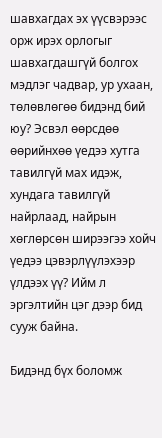шавхагдах эх үүсвэрээс орж ирэх орлогыг шавхагдашгүй болгох мэдлэг чадвар, ур ухаан, төлөвлөгөө бидэнд бий юу? Эсвэл өөрсдөө өөрийнхөө үедээ хутга тавилгүй мах идэж, хундага тавилгүй найрлаад, найрын хөглөрсөн ширээгээ хойч үедээ цэвэрлүүлэхээр үлдээх үү? Ийм л эргэлтийн цэг дээр бид сууж байна.

Бидэнд бүх боломж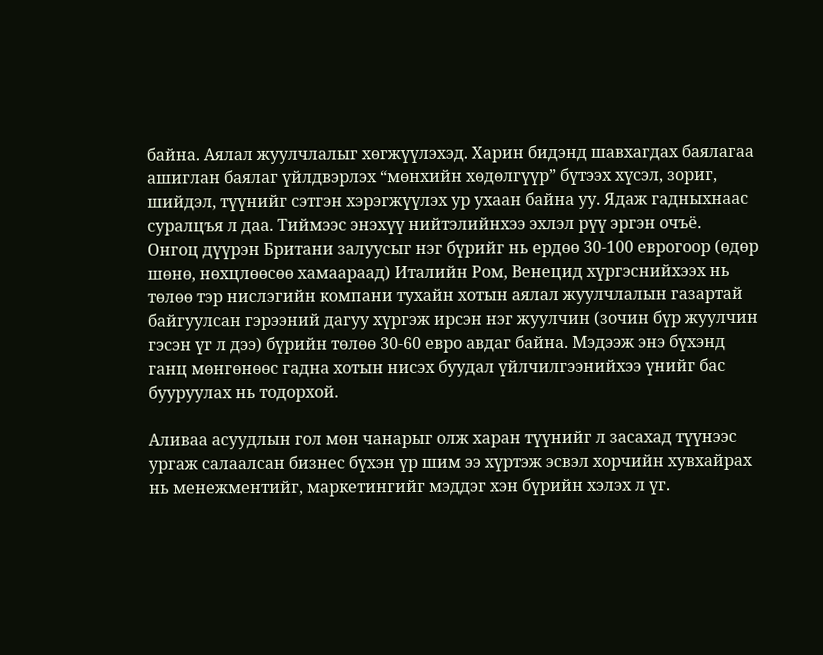байна. Аялал жуулчлалыг хөгжүүлэхэд. Харин бидэнд шавхагдах баялагаа ашиглан баялаг үйлдвэрлэх “мөнхийн хөдөлгүүр” бүтээх хүсэл, зориг, шийдэл, түүнийг сэтгэн хэрэгжүүлэх ур ухаан байна уу. Ядаж гадныхнаас суралцъя л даа. Тиймээс энэхүү нийтэлийнхээ эхлэл рүү эргэн очъё.
Онгоц дүүрэн Британи залуусыг нэг бүрийг нь ердөө 30-100 еврогоор (өдөр шөнө, нөхцлөөсөө хамаараад) Италийн Ром, Венецид хүргэснийхээх нь төлөө тэр нислэгийн компани тухайн хотын аялал жуулчлалын газартай байгуулсан гэрээний дагуу хүргэж ирсэн нэг жуулчин (зочин бүр жуулчин гэсэн үг л дээ) бүрийн төлөө 30-60 евро авдаг байна. Мэдээж энэ бүхэнд ганц мөнгөнөөс гадна хотын нисэх буудал үйлчилгээнийхээ үнийг бас бууруулах нь тодорхой.

Аливаа асуудлын гол мөн чанарыг олж харан түүнийг л засахад түүнээс ургаж салаалсан бизнес бүхэн үр шим ээ хүртэж эсвэл хорчийн хувхайрах нь менежментийг, маркетингийг мэддэг хэн бүрийн хэлэх л үг.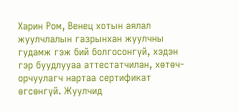Харин Ром, Венец хотын аялал жуулчлалын газрынхан жуулчны гудамж гэж бий болгосонгүй, хэдэн гэр буудлууаа аттестатчилан, хөтөч-орчуулагч нартаа сертификат өгсөнгүй. Жуулчид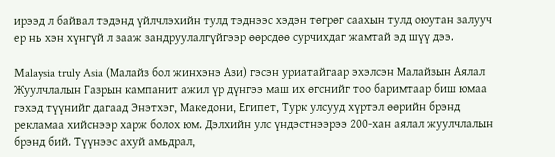ирээд л байвал тэдэнд үйлчлэхийн тулд тэднээс хэдэн төгрөг саахын тулд оюутан залууч ер нь хэн хүнгүй л зааж зандруулалгүйгээр өөрсдөө сурчихдаг жамтай эд шүү дээ.

Malaysia truly Asia (Малайз бол жинхэнэ Ази) гэсэн уриатайгаар эхэлсэн Малайзын Аялал Жуулчлалын Газрын кампанит ажил үр дүнгээ маш их өгснийг тоо баримтаар биш юмаа гэхэд түүнийг дагаад Энэтхэг, Македони, Египет, Турк улсууд хүртэл өөрийн брэнд рекламаа хийснээр харж болох юм. Дэлхийн улс үндэстнээрээ 200-хан аялал жуулчлалын брэнд бий. Түүнээс ахуй амьдрал,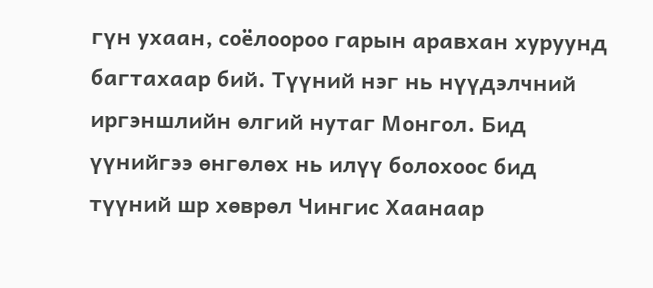гүн ухаан, соёлоороо гарын аравхан хуруунд багтахаар бий. Түүний нэг нь нүүдэлчний иргэншлийн өлгий нутаг Монгол. Бид үүнийгээ өнгөлөх нь илүү болохоос бид түүний шр хөврөл Чингис Хаанаар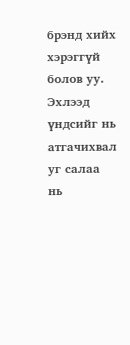брэнд хийх хэрэггүй болов уу. Эхлээд үндсийг нь атгачихвал уг салаа нь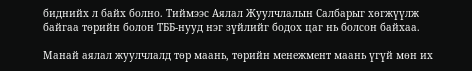биднийх л байх болно. Тиймээс Аялал Жуулчлалын Салбарыг хөгжүүлж байгаа төрийн болон ТББ-нууд нэг зүйлийг бодох цаг нь болсон байхаа.

Манай аялал жуулчлалд төр маань, төрийн менежмент маань үгүй мөн их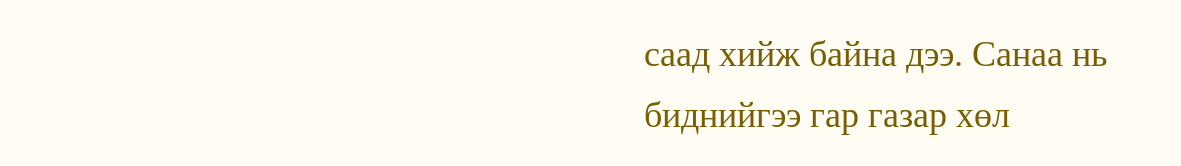саад хийж байна дээ. Санаа нь биднийгээ гар газар хөл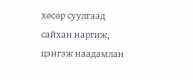хөсөр суулгаад сайхан наргиж, цэнгэж наадамлан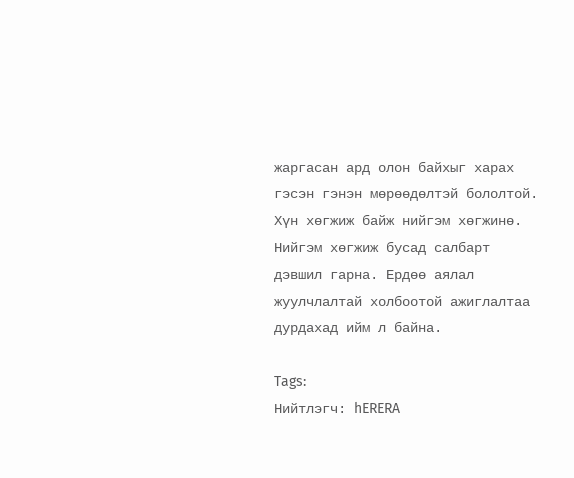жаргасан ард олон байхыг харах гэсэн гэнэн мөрөөдөлтэй бололтой. Хүн хөгжиж байж нийгэм хөгжинө. Нийгэм хөгжиж бусад салбарт дэвшил гарна. Ердөө аялал жуулчлалтай холбоотой ажиглалтаа дурдахад ийм л байна.

Tags:
Нийтлэгч: hERERA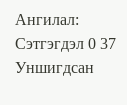Ангилал: Сэтгэгдэл 0 37 Уншигдсан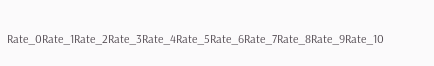Rate_0Rate_1Rate_2Rate_3Rate_4Rate_5Rate_6Rate_7Rate_8Rate_9Rate_10